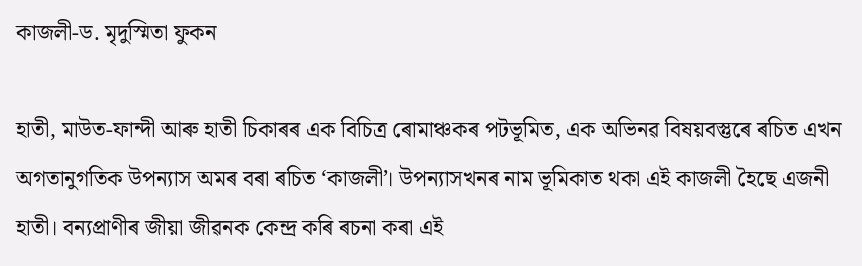কাজলী-ড. মৃদুস্মিতা ফুকন

হাতী, মাউত-ফান্দী আৰু হাতী চিকাৰৰ এক বিচিত্ৰ ৰোমাঞ্চকৰ পটভূমিত, এক অভিনৱ বিষয়বস্তুৰে ৰচিত এখন অগতানুগতিক উপন্যাস অমৰ বৰা ৰচিত ‘কাজলী’। উপন্যাসখনৰ নাম ভূমিকাত থকা এই কাজলী হৈছে এজনী হাতী। বন্যপ্ৰাণীৰ জীয়া জীৱনক কেন্দ্ৰ কৰি ৰচনা কৰা এই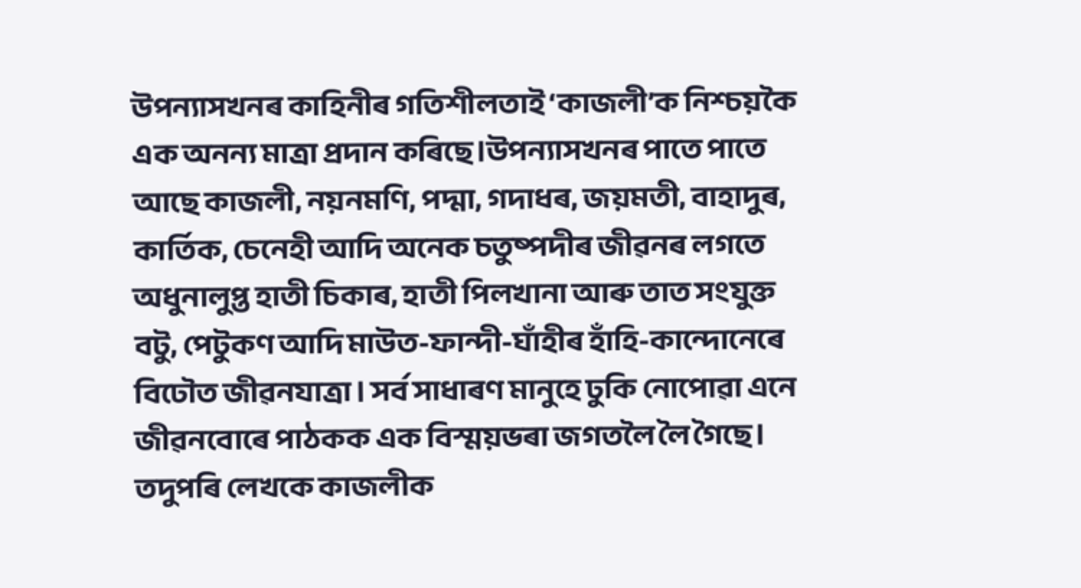উপন্যাসখনৰ কাহিনীৰ গতিশীলতাই ‘কাজলী’ক নিশ্চয়কৈ এক অনন্য মাত্ৰা প্ৰদান কৰিছে।উপন্যাসখনৰ পাতে পাতে আছে কাজলী, নয়নমণি, পদ্মা, গদাধৰ, জয়মতী, বাহাদুৰ, কাৰ্তিক, চেনেহী আদি অনেক চতুষ্পদীৰ জীৱনৰ লগতে অধুনালুপ্ত হাতী চিকাৰ, হাতী পিলখানা আৰু তাত সংযুক্ত বটু, পেটুকণ আদি মাউত-ফান্দী-ঘাঁহীৰ হাঁহি-কান্দোনেৰে বিঢৌত জীৱনযাত্ৰা। সৰ্ব সাধাৰণ মানুহে ঢুকি নোপোৱা এনে জীৱনবোৰে পাঠকক এক বিস্ময়ভৰা জগতলৈ লৈ গৈছে। তদুপৰি লেখকে কাজলীক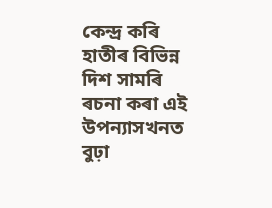কেন্দ্ৰ কৰি হাতীৰ বিভিন্ন দিশ সামৰি ৰচনা কৰা এই উপন্যাসখনত বুঢ়া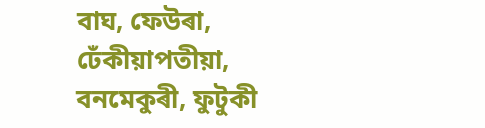বাঘ, ফেউৰা, ঢেঁকীয়াপতীয়া, বনমেকুৰী, ফুটুকী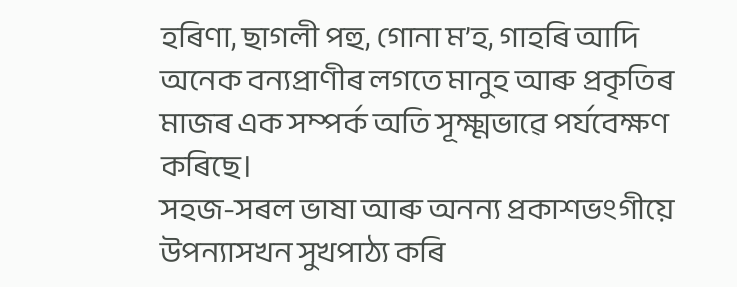হৰিণা, ছাগলী পহু, গোনা ম’হ, গাহৰি আদি অনেক বন্যপ্ৰাণীৰ লগতে মানুহ আৰু প্ৰকৃতিৰ মাজৰ এক সম্পৰ্ক অতি সূক্ষ্মভাৱে পৰ্যবেক্ষণ কৰিছে।
সহজ-সৰল ভাষা আৰু অনন্য প্ৰকাশভংগীয়ে উপন্যাসখন সুখপাঠ্য কৰি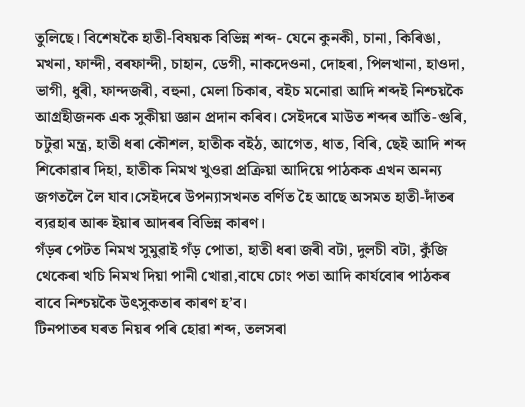তুলিছে। বিশেষকৈ হাতী-বিষয়ক বিভিন্ন শব্দ- যেনে কুনকী, চানা, কিৰিঙা, মখনা, ফান্দী, বৰফান্দী, চাহান, ডেগী, নাকদেওনা, দোহৰা, পিলখানা, হাওদা, ভাগী, ধুৰী, ফান্দজৰী, বহুনা, মেলা চিকাৰ, বইচ মনোৱা আদি শব্দই নিশ্চয়কৈ আগ্ৰহীজনক এক সুকীয়া জ্ঞান প্ৰদান কৰিব। সেইদৰে মাউত শব্দৰ আঁতি-গুৰি, চটুৱা মন্ত্ৰ, হাতী ধৰা কৌশল, হাতীক বইঠ, আগেত, ধাত, বিৰি, ছেই আদি শব্দ শিকোৱাৰ দিহা, হাতীক নিমখ খুওৱা প্ৰক্ৰিয়া আদিয়ে পাঠকক এখন অনন্য জগতলৈ লৈ যাব।সেইদৰে উপন্যাসখনত বৰ্ণিত হৈ আছে অসমত হাতী-দাঁতৰ ব্যৱহাৰ আৰু ইয়াৰ আদৰৰ বিভিন্ন কাৰণ।
গঁড়ৰ পেটত নিমখ সুমুৱাই গঁড় পোতা, হাতী ধৰা জৰী বটা, দুলচী বটা, কুঁজি থেকেৰা খচি নিমখ দিয়া পানী খোৱা,বাঘে চোং পতা আদি কাৰ্যবোৰ পাঠকৰ বাবে নিশ্চয়কৈ উৎসুকতাৰ কাৰণ হ’ব।
টিনপাতৰ ঘৰত নিয়ৰ পৰি হোৱা শব্দ, তলসৰা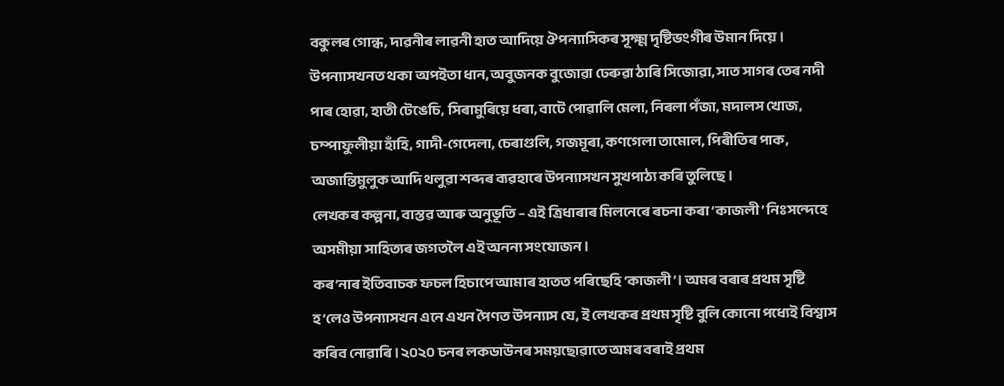বকুলৰ গোন্ধ, দাৱনীৰ লাৱনী হাত আদিয়ে ঔপন্যাসিকৰ সূক্ষ্ম দৃষ্টিভংগীৰ উমান দিয়ে। উপন্যাসখনত থকা অপইতা ধান, অবুজনক বুজোৱা ঢেৰুৱা ঠাৰি সিজোৱা, সাত সাগৰ তেৰ নদী পাৰ হোৱা, হাতী টেঙেচি, সিৰামুৰিয়ে ধৰা, বাটে পোৱালি মেলা, নিৰলা পঁজা, মদালস খোজ, চম্পাফুলীয়া হাঁহি, গাদী-গেদেলা, চেৰাগুলি, গজমূৰা, কণগেলা তামোল, পিৰীতিৰ পাক, অজান্তিমুলুক আদি থলুৱা শব্দৰ ব্যৱহাৰে উপন্যাসখন সুখপাঠ্য কৰি তুলিছে।
লেখকৰ কল্পনা, বাস্তৱ আৰু অনুভূতি – এই ত্ৰিধাৰাৰ মিলনেৰে ৰচনা কৰা ‘কাজলী’ নিঃসন্দেহে অসমীয়া সাহিত্যৰ জগতলৈ এই অনন্য সংযোজন।
কৰ’নাৰ ইতিবাচক ফচল হিচাপে আমাৰ হাতত পৰিছেহি ‘কাজলী’। অমৰ বৰাৰ প্ৰথম সৃষ্টি হ’লেও উপন্যাসখন এনে এখন পৈণত উপন্যাস যে, ই লেখকৰ প্ৰথম সৃষ্টি বুলি কোনো পধ্যেই বিশ্বাস কৰিব নোৱাৰি। ২০২০ চনৰ লকডাউনৰ সময়ছোৱাতে অমৰ বৰাই প্ৰথম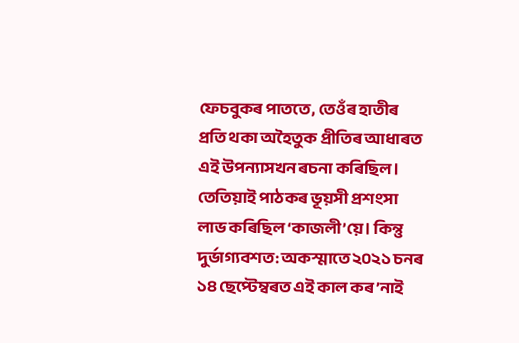ফেচবুকৰ পাততে, তেওঁৰ হাতীৰ প্ৰতি থকা অহৈতুক প্ৰীতিৰ আধাৰত এই উপন্যাসখন ৰচনা কৰিছিল। তেতিয়াই পাঠকৰ ভূয়সী প্ৰশংসা লাভ কৰিছিল ‘কাজলী’য়ে। কিন্তু দুৰ্ভাগ্যবশত: অকস্মাতে ২০২১ চনৰ ১৪ ছেপ্টেম্বৰত এই কাল কৰ’নাই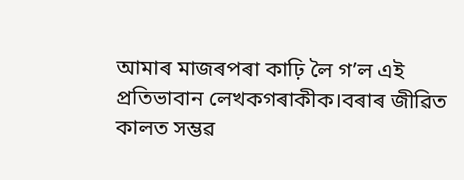আমাৰ মাজৰপৰা কাঢ়ি লৈ গ’ল এই প্ৰতিভাবান লেখকগৰাকীক।বৰাৰ জীৱিত কালত সম্ভৱ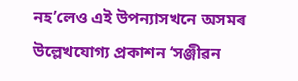নহ’লেও এই উপন্যাসখনে অসমৰ উল্লেখযোগ্য প্ৰকাশন ‘সঞ্জীৱন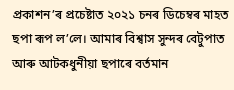প্ৰকাশন’ৰ প্ৰচেষ্টাত ২০২১ চনৰ ডিচেম্বৰ মাহত ছপা ৰূপ ল’লে। আমাৰ বিশ্বাস সুন্দৰ বেটুপাত আৰু আটকধুনীয়া ছপাৰে বৰ্তমান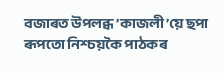বজাৰত উপলব্ধ ‘কাজলী’য়ে ছপা ৰূপতো নিশ্চয়কৈ পাঠকৰ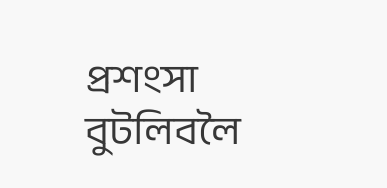প্ৰশংসা বুটলিবলৈ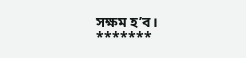সক্ষম হ’ব।
*******